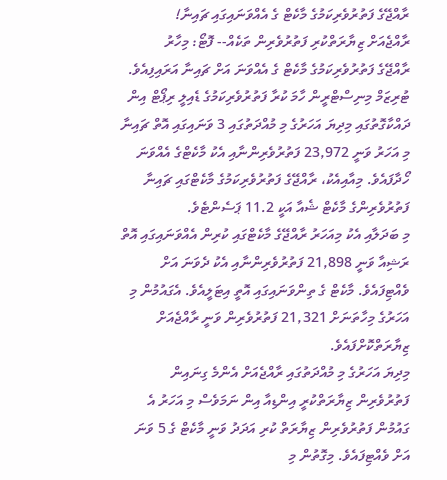ރާއްޖޭގެ ފަތުރުވެރިކަމުގެ މާކެޓް ގެ އެއްވަނައިގައި ޗައިނާ!
ރާއްޖެއަށް ޒިޔާރަތްކުރި ފަތުރުވެރިން ތަކެއް-- ފޮޓޯ: މިހާރު
ރާއްޖޭގެ ފަތުރުވެރިކަމުގެ މާކެޓް ގެ އެއްވަނަ އަށް ޗައިނާ އަރައިފިއެވެ.
ޓުރިޒަމް މިނިސްޓްރީން ހާމަ ކުރާ ފަތުރުވެރިކަމުގެ ޑެއިލީ ރިޕޯޓް އިން ދައްކާގޮތުގައި މިދިޔަ އަހަރުގެ މި މުއްދަތުގައި 3 ވަނައިގައި އޮތް ޗައިނާ މި އަހަރު ވަނީ 23,972 ފަތުރުވެރިންނާއި އެކު މާކެޓްގެ އެއްވަނަ ހޯދާފައެވެ. މިއާއިއެކު، ރާއްޖޭގެ ފަތުރުވެރިކަމުގެ މާކެޓްގައި ޗައިނާ ފަތުރުވެރިންގެ މާކެޓް ޝެއާ އަކީ 11.2 ޕަސެންޓެވެ.
މި ބަދަލާއި އެކު މިއަހަރު ރާއްޖޭގެ މާކެޓްގައި ކުރިން އެއްވަނައިގައި އޮތް ރަޝިއާ ވަނީ 21,898 ފަތުރުވެރިންނާއި އެކު ދެވަނަ އަށް ވެއްޓިފައެވެ. މާކެޓް ގެ ތިންވަނައިގައި އޮތީ އިޓަލީއެވެ. އެގައުމުން މި އަހަރުގެ މިހާތަނަށް 21,321 ފަތުރުވެރިން ވަނީ ރާއްޖެއަށް ޒިޔާރަތްކޮށްފައެވެ.
މިދިޔަ އަހަރުގެ މި މުއްދަތުގައި ރާއްޖެއަށް އެންމެ ގިނައިން ފަތުރުވެރިން ޒިޔާރަތްކުރީ އިންޑިއާ އިން ނަމަވެސް މި އަހަރު އެ ގައުމުން ފަތުރުވެރިން ޒިޔާރަތް ކުރި އަދަދު ވަނީ މާކެޓް ގެ 5 ވަނަ އަށް ވެއްޓިފައެވެ. މިގޮތުން މި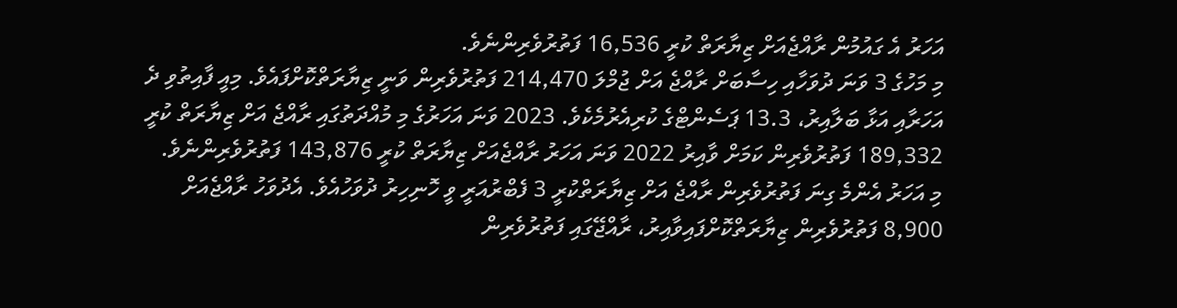އަހަރު އެ ގައުމުން ރާއްޖެއަށް ޒިޔާރަތް ކުރީ 16,536 ފަތުރުވެރިންނެވެ.
މި މަހުގެ 3 ވަނަ ދުވަހާއި ހިސާބަށް ރާއްޖެ އަށް ޖުމްލަ 214,470 ފަތުރުވެރިން ވަނީ ޒިޔާރަތްކޮށްފައެވެ. މިއީ ފާއިތުވި ދެ އަހަރާއި އަޅާ ބަލާއިރު، 13.3 ޕަސެންޓްގެ ކުރިއެރުމެކެވެ. 2023 ވަނަ އަހަރުގެ މި މުއްދަތުގައި ރާއްޖެ އަށް ޒިޔާރަތް ކުރީ 189,332 ފަތުރުވެރިން ކަމަށް ވާއިރު 2022 ވަނަ އަހަރު ރާއްޖެއަށް ޒިޔާރަތް ކުރީ 143,876 ފަތުރުވެރިންނެވެ.
މި އަހަރު އެންމެ ގިނަ ފަތުރުވެރިން ރާއްޖެ އަށް ޒިޔާރަތްކުރީ 3 ފެބްރުއަރީ ވީ ހޮނިހިރު ދުވަހުއެވެ. އެދުވަހު ރާއްޖެއަށް 8,900 ފަތުރުވެރިން ޒިޔާރަތްކޮށްފައިވާއިރު، ރާއްޖޭގައި ފަތުރުވެރިން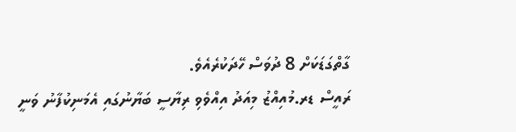ގާތްގަޑަކަށް 8 ދުވަސް ހޭދަކުރެއެވެ.
ރައީސް ޑރ.މުއިއްޒު މިއަދު އިއްވެވި ރިޔާސީ ބަޔާނުގައި އެމަނިކުފާނު ވަނީ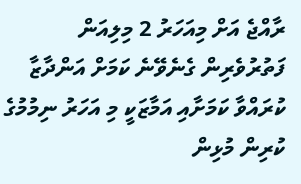ރާއްޖެ އަށް މިއަހަރު 2 މިލިއަން ފަތުރުވެރިން ގެނެވޭނެ ކަމަށް އަންދާޒާ ކުރައްވާ ކަމަށާއި އަމާޒަކީ މި އަހަރު ނިމުމުގެ ކުރިން މުޅިން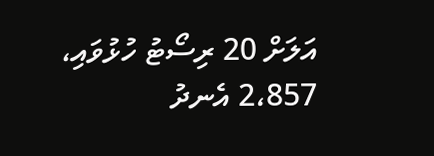އަލަށް 20 ރިސޯޓު ހުޅުވައި، 2،857 އެނދު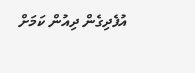އުފެދިގެން ދިއުން ކަމަށް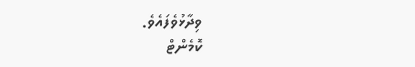ވިދާޅުވެފައެވެ.
ކޮމެންޓް